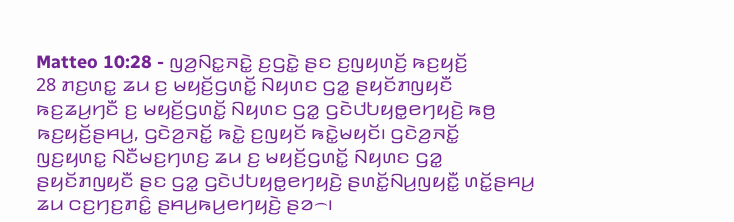Matteo 10:28 - ꤜꤤ꤬ꤡꤢ꤭ꤏꤢꤧ꤭ ꤢ꤬ꤞꤢꤧ꤭ ꤔꤢ ꤢ꤬ꤜꤟꤛꤢꤩ꤬ ꤒꤢ꤬ꤟꤢꤩ꤬
28 ꤊꤢ꤬ꤛꤢ꤭ ꤘꤣ ꤢ꤬ ꤗꤟꤢꤩ꤬ꤞꤛꤢꤩ꤭ ꤡꤟꤛꤢ ꤞꤤ꤭ ꤔꤟꤢꤩꤊꤜꤟꤢꤪ ꤒꤢ꤬ꤘꤣ꤬ꤚꤢꤪ ꤢ꤬ ꤗꤟꤢꤩ꤬ꤞꤛꤢꤩ꤭ ꤡꤟꤛꤢ ꤞꤤ꤭ ꤞꤢꤧꤓꤝꤟꤥ꤭ꤕꤚꤟꤢꤧ꤬ ꤒꤥ꤬ ꤒꤢ꤬ꤟꤢꤩ꤬ꤔꤌꤣ꤬, ꤞꤢꤧꤤ꤬ꤏꤢꤩ꤭ ꤒꤢꤧ꤭ ꤢ꤬ꤜꤟꤢꤩ ꤒꤢꤧ꤭ꤗꤟꤢꤩ꤯ ꤞꤢꤧꤤ꤬ꤏꤢꤩ꤭ ꤜꤢ꤬ꤟꤛꤢ꤭ ꤡꤢꤪꤗꤢ꤬ꤚꤛꤢ꤬ ꤘꤣ ꤢ꤬ ꤗꤟꤢꤩ꤬ꤞꤛꤢꤩ꤭ ꤡꤟꤛꤢ ꤞꤤ꤭ ꤔꤟꤢꤩꤊꤜꤟꤢꤪ ꤔꤢ ꤞꤤ꤭ ꤞꤢꤧꤓꤝꤟꤥ꤭ꤕꤚꤟꤢꤧ꤬ ꤔꤛꤢꤩ꤭ꤡꤣ꤬ꤜꤟꤢꤪ꤭ ꤛꤢꤩ꤭ꤔꤌꤣ꤬ ꤘꤣ ꤍꤢ꤬ꤚꤢ꤬ꤊꤢꤨ꤭ ꤔꤌꤣ꤬ꤒꤣ꤬ꤕꤚꤟꤢꤧ꤬ ꤔꤤ꤮꤯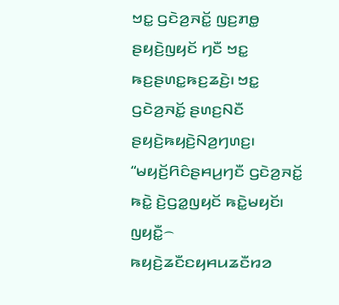ꤠꤢ꤭ ꤞꤢꤧꤤ꤬ꤏꤢꤩ꤭ ꤜꤢ꤬ꤊꤥ꤭ ꤔꤟꤢꤧ꤬ꤜꤟꤢꤩ ꤚꤢꤪ ꤠꤢ꤭ ꤒꤢ꤬ꤔꤛꤢ꤭ꤒꤢ꤬ꤘꤢꤧ꤬꤯ ꤠꤢ꤭ ꤞꤢꤧꤤ꤬ꤏꤢꤩ꤭ ꤔꤛꤢ꤬ꤡꤢꤪ ꤔꤟꤢꤧ꤬ꤒꤟꤢꤧ꤬ꤡꤤ꤬ꤚꤛꤢ꤬꤯
“ꤗꤟꤢꤩ꤬ꤖꤢꤨꤔꤌꤣ꤬ꤚꤢꤪ ꤞꤢꤧꤤ꤬ꤏꤢꤩ꤭ ꤒꤢꤧ꤭ ꤢꤧ꤬ꤞꤤ꤭ꤜꤟꤢꤩ ꤒꤢꤧ꤭ꤗꤟꤢꤩ꤯ ꤜꤟꤢꤪ꤭꤮ ꤒꤟꤢꤧ꤬ꤘꤢꤪꤢꤟꤌꤣꤘꤢꤪꤙꤤ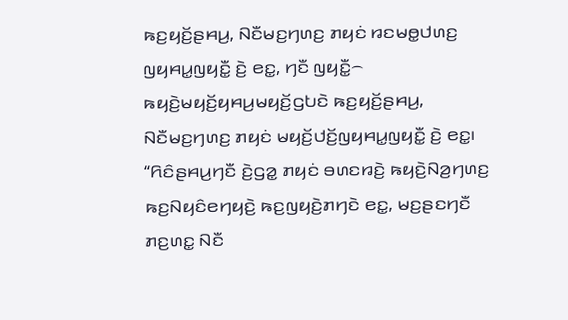ꤒꤢ꤬ꤟꤢꤩ꤬ꤔꤌꤣ꤬, ꤡꤢꤪꤗꤢ꤬ꤚꤛꤢ꤬ ꤊꤟꤢꤦ ꤙꤢꤗꤥ꤭ꤓꤛꤢ꤬ ꤜꤟꤌꤣ꤭ꤜꤟꤢꤪ꤭ ꤢꤧ꤬ ꤕꤢ꤭, ꤚꤢꤪ ꤜꤟꤢꤪ꤭꤮ ꤒꤟꤢꤧ꤬ꤗꤟꤢꤩ꤬ꤟꤌꤣ꤬ꤗꤟꤢꤩ꤬ꤞꤝꤢꤧ ꤒꤢ꤬ꤟꤢꤩ꤬ꤔꤌꤣ꤬, ꤡꤢꤪꤗꤢ꤬ꤚꤛꤢ꤬ ꤊꤟꤢꤦ ꤗꤟꤢꤩ꤬ꤓꤢꤩ꤬ꤜꤟꤌꤣ꤭ꤜꤟꤢꤪ꤭ ꤢꤧ꤬ ꤕꤢ꤭꤯
“ꤖꤢꤨꤔꤌꤣ꤬ꤚꤢꤪ ꤢꤧ꤬ꤞꤤ꤭ ꤊꤟꤢꤦ ꤋꤛꤢꤙꤢꤧ꤬ ꤒꤟꤢꤧ꤬ꤡꤤ꤬ꤚꤛꤢ꤬ ꤒꤢ꤬ꤡꤟꤢꤨꤕꤚꤟꤢꤧ꤬ ꤒꤢ꤬ꤜꤟꤢꤧ꤬ꤊꤚꤢꤧ ꤕꤢ꤭, ꤗꤢ꤬ꤔꤢꤚꤢꤪ ꤊꤢ꤬ꤛꤢ꤭ ꤡꤢꤪ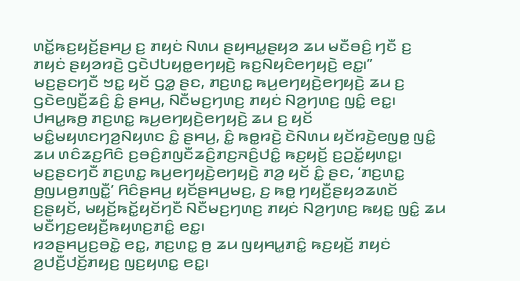ꤛꤢꤩ꤭ꤒꤢ꤬ꤟꤢꤩ꤬ꤔꤌꤣ꤬ ꤢ꤬ ꤊꤟꤢꤦ ꤡꤛꤣ ꤔꤟꤌꤣ꤭ꤔꤟꤤ ꤘꤣ ꤗꤢꤪꤋꤢꤨ꤬ ꤚꤢꤪ ꤢ꤬ ꤊꤟꤢꤦ ꤔꤟꤤꤙꤢꤧ꤬ ꤞꤢꤧꤓꤝꤟꤥ꤭ꤕꤚꤟꤢꤧ꤬ ꤒꤢ꤬ꤡꤟꤢꤨꤕꤚꤟꤢꤧ꤬ ꤕꤢ꤭꤯”
ꤗꤢ꤬ꤔꤢꤚꤢꤪ ꤠꤢ꤭ ꤟꤢꤩ ꤞꤤ꤭ ꤔꤢ, ꤊꤢ꤬ꤛꤢ꤭ ꤒꤣ꤬ꤕꤚꤟꤢꤧ꤬ꤕꤚꤟꤢꤧ꤬ ꤘꤣ ꤢ꤬ ꤞꤢꤧꤕꤜꤢꤪ꤬ꤘꤢꤨ꤬ ꤢꤨ꤭ ꤔꤌꤣ꤬, ꤡꤢꤪꤗꤢ꤬ꤚꤛꤢ꤬ ꤊꤟꤢꤦ ꤡꤤ꤬ꤚꤛꤢ꤬ ꤜꤢꤨ꤭ ꤕꤢ꤭꤯ ꤓꤌꤣ꤭ꤒꤥ꤬ ꤊꤢ꤬ꤛꤢ꤭ ꤒꤣ꤬ꤕꤚꤟꤢꤧ꤬ꤕꤚꤟꤢꤧ꤬ ꤘꤣ ꤢ꤬ ꤟꤢꤩ ꤗꤢꤨ꤭ꤗꤟꤛꤢꤚꤤ꤬ꤡꤟꤛꤢ ꤢꤨ꤭ ꤔꤌꤣ꤬, ꤢꤨ꤭ ꤒꤥ꤭ꤙꤢꤧ꤬ ꤢꤧꤡꤛꤣ ꤟꤢꤩꤙꤢꤧ꤬ꤕꤜꤥ꤭ ꤜꤢꤨ꤭ ꤘꤣ ꤛꤢꤨꤘꤢ꤬ꤖꤢꤨ ꤢ꤬ꤋꤢꤨ꤬ꤊꤜꤢꤪꤘꤢꤨ꤬ꤊꤢ꤬ꤏꤢꤨ꤬ꤓꤢꤨ꤭ ꤒꤢ꤬ꤟꤢꤩ꤬ ꤢ꤬ꤑꤢꤩ꤭ꤟꤛꤢ꤭꤯ ꤗꤢ꤬ꤔꤢꤚꤢꤪ ꤊꤢ꤬ꤛꤢ꤭ ꤒꤣ꤬ꤕꤚꤟꤢꤧ꤬ꤕꤚꤟꤢꤧ꤬ ꤊꤤ꤬ ꤟꤢꤩ ꤢꤨ꤭ ꤔꤢ, ‘ꤊꤢ꤬ꤛꤢ꤭ ꤥ꤬ꤜꤣꤥ꤬ꤊꤜꤢꤪ꤭’ ꤖꤢꤨꤔꤌꤣ꤬ ꤟꤢꤩꤔꤌꤣ꤬ꤗꤢ꤬, ꤢ꤬ ꤒꤥ꤭ ꤚꤟꤢꤪ꤬ꤔꤟꤤꤘꤛꤢꤩ ꤢ꤬ꤔꤟꤢꤩ, ꤗꤟꤢꤩ꤬ꤒꤢꤩ꤭ꤟꤢꤩꤚꤢꤪ ꤡꤢꤪꤗꤢ꤬ꤚꤛꤢ꤬ ꤊꤟꤢꤦ ꤡꤤ꤬ꤚꤛꤢ꤬ ꤒꤟꤢ꤭ ꤜꤢꤨ꤭ ꤘꤣ ꤗꤢꤪꤚꤢ꤬ꤕꤟꤢꤪ꤬ꤒꤟꤛꤢ꤬ꤊꤢꤨ꤭ ꤕꤢ꤭꤯
ꤙꤤꤔꤌꤣ꤬ꤢ꤬ꤋꤢꤧ꤭ ꤕꤢ꤭, ꤊꤢ꤬ꤛꤢ꤭ ꤥ꤬ ꤘꤣ ꤜꤟꤌꤣ꤭ꤊꤢꤨ꤭ ꤒꤢ꤬ꤟꤢꤩ꤬ ꤊꤟꤢꤦ ꤤ꤬ꤓꤢꤪ꤬ꤓꤢꤩ꤬ꤊꤟꤢ꤬ ꤜꤢ꤬ꤟꤛꤢ꤭ ꤕꤢ꤭꤯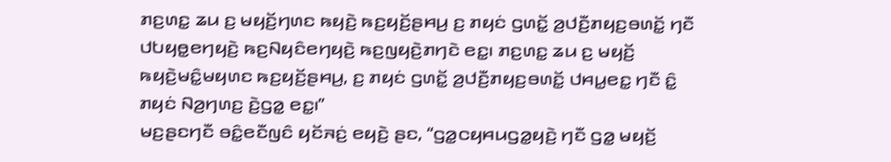ꤊꤢ꤬ꤛꤢ꤭ ꤘꤣ ꤢ꤬ ꤗꤟꤢꤩ꤬ꤚꤛꤢ ꤒꤟꤢꤧ꤬ ꤒꤢ꤬ꤟꤢꤩ꤬ꤔꤌꤣ꤬ ꤢ꤬ ꤊꤟꤢꤦ ꤞꤛꤢꤩ꤭ ꤤ꤬ꤓꤢꤪ꤬ꤊꤟꤢ꤬ꤋꤛꤢꤩ꤭ ꤚꤢꤪ ꤓꤝꤟꤥ꤭ꤕꤚꤟꤢꤧ꤬ ꤒꤢ꤬ꤡꤟꤢꤨꤕꤚꤟꤢꤧ꤬ ꤒꤢ꤬ꤜꤟꤢꤧ꤬ꤊꤚꤢꤧ ꤕꤢ꤭꤯ ꤊꤢ꤬ꤛꤢ꤭ ꤘꤣ ꤢ꤬ ꤗꤟꤢꤩ꤬ ꤒꤟꤢꤧ꤬ꤗꤢꤨ꤭ꤗꤟꤛꤢ ꤒꤢ꤬ꤟꤢꤩ꤬ꤔꤌꤣ꤬, ꤢ꤬ ꤊꤟꤢꤦ ꤞꤛꤢꤩ꤭ ꤤ꤬ꤓꤢꤪ꤬ꤊꤟꤢ꤬ꤋꤛꤢꤩ꤭ ꤓꤌꤣ꤭ꤕꤢ꤭ ꤚꤢꤪ ꤢꤨ꤭ ꤊꤟꤢꤦ ꤡꤤ꤬ꤚꤛꤢ꤬ ꤢꤧ꤬ꤞꤤ꤭ ꤕꤢ꤭꤯”
ꤗꤢ꤬ꤔꤢꤚꤢꤪ ꤋꤢꤨ꤭ꤕꤢꤪꤜꤢꤨ ꤟꤢꤩꤏꤢꤦ꤬ ꤕꤟꤢꤧ꤬ ꤔꤢ, “ꤞꤤ꤭ꤍꤟꤌꤣꤞꤤ꤭ꤟꤢꤧ꤬ ꤚꤢꤪ ꤞꤤ꤭ ꤗꤟꤢꤩ꤬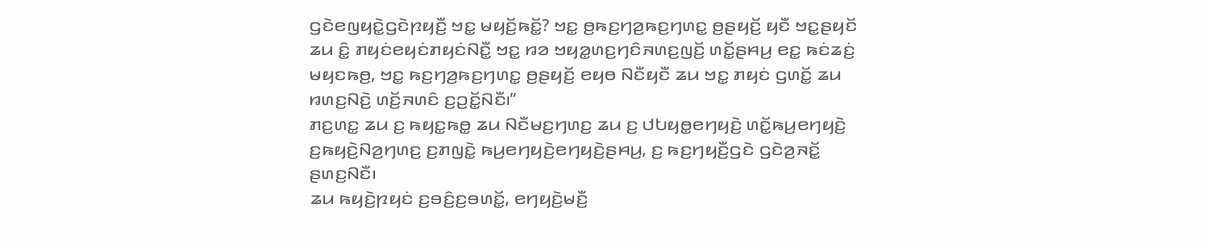ꤞꤢꤧꤕꤜꤟꤢꤧ꤭ꤞꤢꤧꤐꤟꤢꤪ꤬ ꤠꤢ꤭ ꤗꤟꤢꤩ꤬ꤒꤢꤩ꤭? ꤠꤢ꤭ ꤥ꤬ꤒꤢ꤬ꤚꤤ꤬ꤒꤢ꤬ꤚꤛꤢ꤭ ꤥ꤬ꤔꤟꤢꤩ꤬ ꤟꤢꤪ ꤠꤢ꤭ꤔꤟꤢꤩ ꤘꤣ ꤢꤨ꤭ ꤊꤟꤢꤦꤕꤟꤢꤦꤊꤟꤢꤦꤡꤢꤪ꤭ ꤠꤢ꤭ ꤙꤤ ꤠꤟꤤ꤭ꤛꤢ꤬ꤚꤢꤨꤏꤛꤢ꤬ꤜꤢꤩ꤬ ꤛꤢꤩ꤭ꤔꤌꤣ꤬ ꤕꤢ꤭ ꤒꤢꤦꤘꤢꤦ꤬ ꤗꤟꤢꤒꤥ꤬, ꤠꤢ꤭ ꤒꤢ꤬ꤚꤤ꤬ꤒꤢ꤬ꤚꤛꤢ꤭ ꤥ꤬ꤔꤟꤢꤩ꤬ ꤕꤟꤥ ꤡꤢꤪꤟꤢꤪ ꤘꤣ ꤠꤢ꤭ ꤊꤟꤢꤦ ꤞꤛꤢꤩ꤭ ꤘꤣ ꤙꤛꤢ꤬ꤡꤢꤧ꤬ ꤛꤢꤩ꤬ꤏꤛꤢꤨ ꤢ꤬ꤑꤢꤩ꤭ꤡꤢꤪ꤯”
ꤊꤢ꤬ꤛꤢ꤭ ꤘꤣ ꤢ꤬ ꤒꤟꤢ꤭ꤒꤥ꤭ ꤘꤣ ꤡꤢꤪꤗꤢ꤬ꤚꤛꤢ꤬ ꤘꤣ ꤢ꤬ ꤓꤝꤟꤥ꤭ꤕꤚꤟꤢꤧ꤬ ꤛꤢꤩ꤭ꤒꤣ꤬ꤕꤚꤟꤢꤧ꤬ ꤢ꤬ꤒꤟꤢꤧ꤬ꤡꤤ꤬ꤚꤛꤢ꤬ ꤢ꤬ꤊꤜꤢꤧ꤭ ꤒꤣ꤬ꤕꤚꤟꤢꤧ꤬ꤕꤚꤟꤢꤧ꤬ꤔꤌꤣ꤬, ꤢ꤬ ꤒꤢ꤬ꤚꤟꤢꤪ꤬ꤞꤢꤧ ꤞꤢꤧꤤ꤬ꤏꤢꤩ꤭ ꤔꤛꤢ꤬ꤡꤢꤪ꤯
ꤘꤣ ꤒꤟꤢꤧ꤬ꤐꤟꤢꤦ ꤢ꤬ꤋꤢꤨ꤬ꤢ꤬ꤋꤛꤢꤩ꤭, ꤕꤚꤟꤢꤧ꤬ꤗꤢꤪ꤬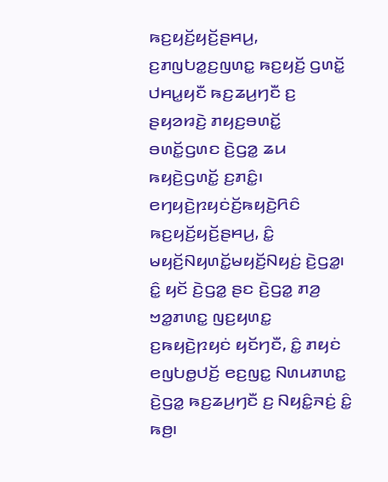ꤒꤢ꤬ꤟꤢꤩ꤬ꤟꤢꤩ꤬ꤔꤌꤣ꤬, ꤢ꤬ꤊꤜꤝꤤ꤭ꤢ꤬ꤜꤛꤢ꤭ ꤒꤢ꤬ꤟꤢꤩ꤬ ꤞꤛꤢꤩ꤭ ꤓꤌꤣ꤭ꤟꤢꤪ ꤒꤢ꤬ꤘꤣ꤬ꤚꤢꤪ ꤢ꤬ ꤔꤟꤤꤙꤢꤧ꤬ ꤊꤟꤢ꤬ꤋꤛꤢꤩ꤭ ꤋꤛꤢꤩ꤭ꤞꤛꤢ ꤢꤧ꤬ꤞꤤ꤭ ꤘꤣ ꤒꤟꤢꤧ꤬ꤞꤛꤢꤩ꤭ ꤢ꤬ꤊꤢꤨ꤭꤯ ꤕꤚꤟꤢꤧ꤬ꤐꤟꤢꤦꤢꤩ꤬ꤒꤟꤢꤧ꤬ꤖꤢꤨ ꤒꤢ꤬ꤟꤢꤩ꤬ꤟꤢꤩ꤬ꤔꤌꤣ꤬, ꤢꤨ꤭ ꤗꤟꤢꤩ꤬ꤡꤟꤛꤢꤩ꤭ꤗꤟꤢꤩ꤬ꤡꤟꤢꤦ꤬ ꤢꤧ꤬ꤞꤤ꤭꤯ ꤢꤨ꤭ ꤟꤢꤩ ꤢꤧ꤬ꤞꤤ꤭ ꤔꤢ ꤢꤧ꤬ꤞꤤ꤭ ꤊꤤ꤬ ꤠꤤ꤭ꤊꤛꤢ꤭ ꤜꤢ꤬ꤟꤛꤢ꤭ ꤢ꤬ꤒꤟꤢꤧ꤬ꤐꤟꤢꤦ ꤟꤢꤩꤚꤢꤪ, ꤢꤨ꤭ ꤊꤟꤢꤦ ꤕꤜꤝꤥ꤭ꤓꤢꤩ꤬ ꤕꤢ꤬ꤜꤢ꤭ ꤡꤛꤣꤊꤛꤢ꤭ ꤢꤧ꤬ꤞꤤ꤭ ꤒꤢ꤬ꤘꤣ꤬ꤚꤢꤪ ꤢ꤬ ꤡꤟꤢꤨ꤭ꤏꤢꤦ꤬ ꤢꤨ꤭ ꤒꤥ꤬꤯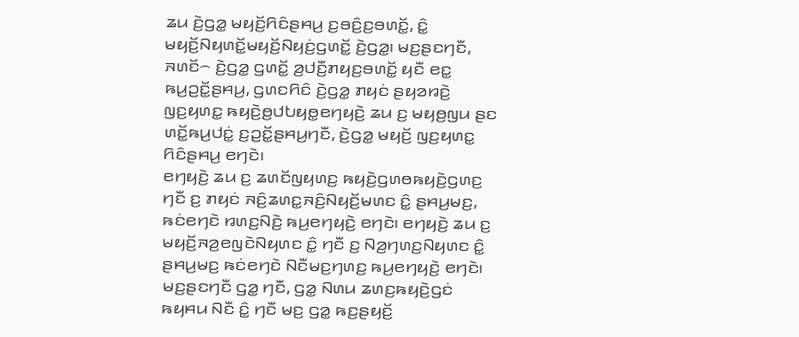ꤘꤣ ꤢꤧ꤬ꤞꤤ꤭ ꤗꤟꤢꤩ꤬ꤖꤢꤨꤔꤌꤣ꤬ ꤢ꤬ꤋꤢꤨ꤬ꤢ꤬ꤋꤛꤢꤩ꤭, ꤢꤨ꤭ ꤗꤟꤢꤩ꤬ꤡꤟꤛꤢꤩ꤭ꤗꤟꤢꤩ꤬ꤡꤟꤢꤦ꤬ꤞꤛꤢꤩ꤭ ꤢꤧ꤬ꤞꤤ꤭꤯ ꤗꤢ꤬ꤔꤢꤚꤢꤪ, ꤏꤛꤢꤩ꤮ ꤢꤧ꤬ꤞꤤ꤭ ꤞꤛꤢꤩ꤭ ꤤ꤬ꤓꤢꤪ꤬ꤊꤟꤢ꤬ꤋꤛꤢꤩ꤭ ꤟꤢꤪ ꤕꤢ꤭ ꤒꤣ꤬ꤑꤢꤩ꤭ꤔꤌꤣ꤬, ꤞꤛꤢꤖꤢꤨ ꤢꤧ꤬ꤞꤤ꤭ ꤊꤟꤢꤦ ꤔꤟꤤꤙꤢꤧ꤬ ꤜꤢ꤬ꤟꤛꤢ꤭ ꤒꤟꤢꤧ꤬ꤥ꤬ꤓꤝꤟꤥ꤭ꤕꤚꤟꤢꤧ꤬ ꤘꤣ ꤢ꤬ ꤗꤟꤥ꤬ꤜꤣ ꤔꤢ ꤛꤢꤩ꤭ꤒꤣ꤬ꤓꤢꤦ꤭ ꤢ꤬ꤑꤢꤩ꤭ꤔꤌꤣ꤬ꤚꤢꤪ, ꤢꤧ꤬ꤞꤤ꤭ ꤗꤟꤢꤩ꤬ ꤜꤢ꤬ꤟꤛꤢ꤭ ꤖꤢꤨꤔꤌꤣ꤬ ꤕꤚꤢꤧ꤯
ꤕꤚꤟꤢꤧ꤬ ꤘꤣ ꤢ꤬ ꤘꤛꤢꤩꤜꤟꤛꤢ꤬ ꤒꤟꤢꤧ꤬ꤞꤛꤥꤒꤟꤢꤧ꤬ꤞꤛꤢ꤬ ꤚꤢꤪ ꤢ꤬ ꤊꤟꤢꤦ ꤏꤢꤨ꤬ꤘꤛꤢ꤭ꤏꤢꤨ꤬ꤡꤟꤢꤩ꤬ꤗꤛꤢ ꤢꤨ꤭ ꤔꤌꤣ꤬ꤗꤢ꤬, ꤒꤢꤦꤕꤚꤢꤧ ꤙꤛꤢ꤬ꤡꤢꤧ꤬ ꤒꤣ꤬ꤕꤚꤟꤢꤧ꤬ ꤕꤚꤢꤧ꤯ ꤕꤚꤟꤢꤧ꤬ ꤘꤣ ꤢ꤬ ꤗꤟꤢꤩ꤬ꤏꤤ꤬ꤕꤜꤢꤧꤡꤟꤛꤢ ꤢꤨ꤭ ꤚꤢꤪ ꤢ꤬ ꤡꤤ꤬ꤚꤛꤢ꤬ꤡꤟꤛꤢ ꤢꤨ꤭ ꤔꤌꤣ꤬ꤗꤢ꤬ ꤒꤢꤦꤕꤚꤢꤧ ꤡꤢꤪꤗꤢ꤬ꤚꤛꤢ꤬ ꤒꤣ꤬ꤕꤚꤟꤢꤧ꤬ ꤕꤚꤢꤧ꤯ ꤗꤢ꤬ꤔꤢꤚꤢꤪ ꤞꤤ꤭ ꤚꤢꤪ, ꤞꤤ꤭ ꤡꤛꤣ ꤘꤛꤢ꤬ꤒꤟꤢꤧ꤬ꤞꤢꤦ ꤒꤟꤌꤣ ꤡꤢꤪ ꤢꤨ꤭ ꤚꤢꤪ ꤗꤢ꤬ ꤞꤤ꤭ ꤒꤢ꤬ꤔꤟꤢꤩ꤬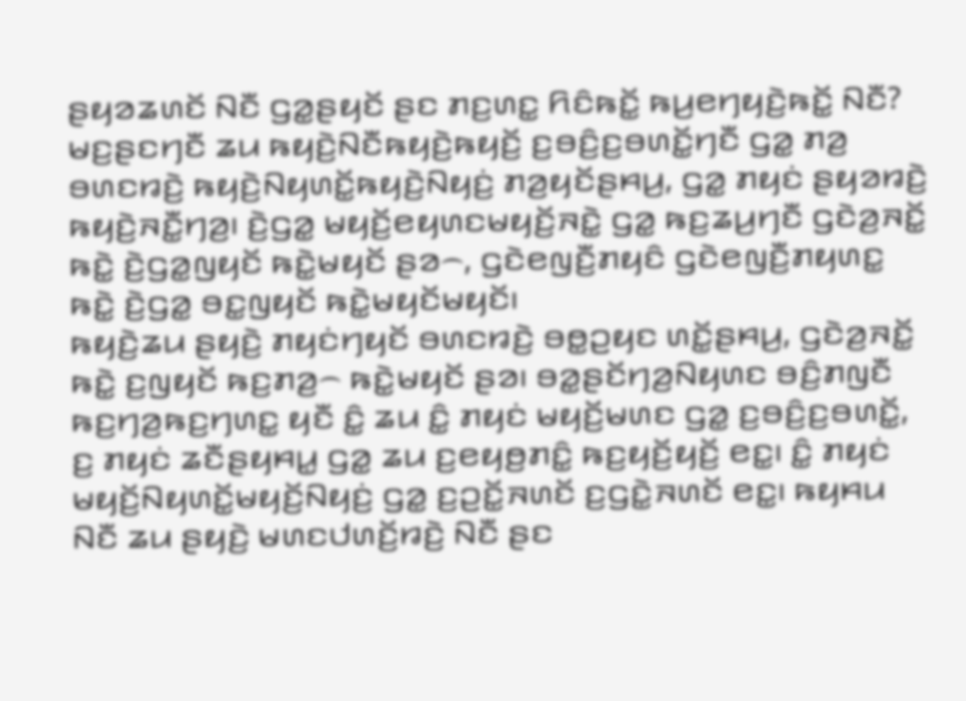ꤔꤟꤤꤘꤛꤢꤩ ꤡꤢꤪ ꤞꤤ꤭ꤔꤟꤢꤩ ꤔꤢ ꤊꤢ꤬ꤛꤢ꤭ ꤖꤢꤨꤒꤢꤩ꤭ ꤒꤣ꤬ꤕꤚꤟꤢꤧ꤬ꤒꤢꤩ꤭ ꤡꤢꤪ?
ꤗꤢ꤬ꤔꤢꤚꤢꤪ ꤘꤣ ꤒꤟꤢꤧ꤬ꤡꤢꤪꤒꤟꤢꤧ꤬ꤒꤟꤢꤩ꤬ ꤢ꤬ꤋꤢꤨ꤬ꤢ꤬ꤋꤛꤢꤩ꤭ꤚꤢꤪ ꤞꤤ꤭ ꤊꤤ꤬ ꤋꤛꤢꤙꤢꤧ꤬ ꤒꤟꤢꤧ꤬ꤡꤟꤛꤢꤩ꤭ꤒꤟꤢꤧ꤬ꤡꤟꤢꤦ꤬ ꤊꤤ꤬ꤟꤢꤩꤔꤌꤣ꤬, ꤞꤤ꤭ ꤊꤟꤢꤦ ꤔꤟꤤꤙꤢꤧ꤬ ꤒꤟꤢꤧ꤬ꤏꤢꤪ꤭ꤚꤤ꤬꤯ ꤢꤧ꤬ꤞꤤ꤭ ꤗꤟꤢꤩ꤬ꤕꤟꤛꤢꤗꤟꤢꤩ꤬ꤏꤢꤧ꤭ ꤞꤤ꤭ ꤒꤢ꤬ꤘꤣ꤬ꤚꤢꤪ ꤞꤢꤧꤤ꤬ꤏꤢꤩ꤭ ꤒꤢꤧ꤭ ꤢꤧ꤬ꤞꤤ꤭ꤜꤟꤢꤩ ꤒꤢꤧ꤭ꤗꤟꤢꤩ ꤔꤤ꤮, ꤞꤢꤧꤕꤜꤢꤪ꤬ꤊꤟꤢꤨ ꤞꤢꤧꤕꤜꤢꤪ꤬ꤊꤟꤛꤢ꤭ ꤒꤢꤧ꤭ ꤢꤧ꤬ꤞꤤ꤭ ꤋꤢ꤭ꤜꤟꤢꤩ ꤒꤢꤧ꤭ꤗꤟꤢꤩꤗꤟꤢꤩ꤯
ꤒꤟꤢꤧ꤬ꤘꤣ ꤔꤟꤢꤧ꤬ ꤊꤟꤢꤦꤚꤟꤢꤩ ꤋꤛꤢꤙꤢꤧ꤬ ꤋꤥ꤭ꤑꤟꤢ ꤛꤢꤩ꤭ꤔꤌꤣ꤬, ꤞꤢꤧꤤ꤬ꤏꤢꤩ꤭ ꤒꤢꤧ꤭ ꤢ꤬ꤜꤟꤢꤩ ꤒꤢ꤬ꤊꤤ꤬꤮ ꤒꤢꤧ꤭ꤗꤟꤢꤩ ꤔꤤ꤯ ꤋꤤ꤭ꤔꤢꤩꤚꤤ꤬ꤡꤟꤛꤢ ꤋꤢꤨ꤬ꤊꤜꤢꤪ ꤒꤢ꤬ꤚꤤ꤬ꤒꤢ꤬ꤚꤛꤢ꤭ ꤟꤢꤪ ꤢꤨ꤭ ꤘꤣ ꤢꤨ꤭ ꤊꤟꤢꤦ ꤗꤟꤢꤩ꤬ꤗꤛꤢ ꤞꤤ꤭ ꤢ꤬ꤋꤢꤨ꤬ꤢ꤬ꤋꤛꤢꤩ꤭, ꤢ꤬ ꤊꤟꤢꤦ ꤘꤢꤪꤔꤟꤌꤣ꤭ ꤞꤤ꤭ ꤘꤣ ꤢ꤬ꤕꤟꤥ꤬ꤊꤢꤨ꤭ ꤒꤢ꤬ꤟꤢꤩ꤬ꤟꤢꤩ꤬ ꤕꤢ꤭꤯ ꤢꤨ꤭ ꤊꤟꤢꤦ ꤗꤟꤢꤩ꤬ꤡꤟꤛꤢꤩ꤭ꤗꤟꤢꤩ꤬ꤡꤟꤢꤦ꤬ ꤞꤤ꤭ ꤢ꤬ꤑꤢꤩ꤭ꤏꤛꤢꤩ ꤢ꤬ꤞꤢꤧ꤭ꤏꤛꤢꤩ ꤕꤢ꤭꤯ ꤒꤟꤌꤣ ꤡꤢꤪ ꤘꤣ ꤔꤟꤢꤧ꤬ ꤗꤛꤢꤓꤛꤢꤩ꤬ꤙꤢꤧ꤬ ꤡꤢꤪ ꤔꤢ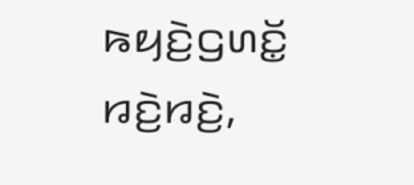ꤒꤟꤢꤧ꤬ꤞꤛꤢꤩ꤭ ꤙꤢꤧ꤬ꤙꤢꤧ꤬,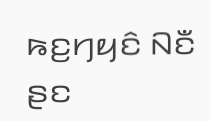ꤒꤢ꤬ꤚꤟꤢꤨ ꤡꤢꤪ ꤔꤢ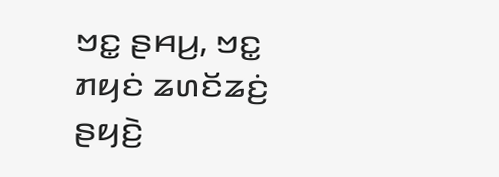ꤠꤢ꤭ ꤔꤌꤣ꤬, ꤠꤢ꤭ ꤊꤟꤢꤦ ꤘꤛꤢꤩꤘꤢꤦ꤬ ꤔꤟꤢꤧ꤬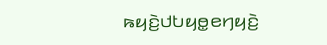ꤒꤟꤢꤧ꤬ꤓꤝꤟꤥ꤭ꤕꤚꤟꤢꤧ꤬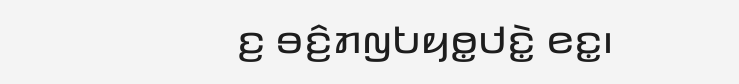ꤢ꤬ ꤋꤢꤨ꤬ꤊꤜꤝꤟꤥ꤭ꤓꤢꤧ꤭ ꤕꤢ꤭꤯